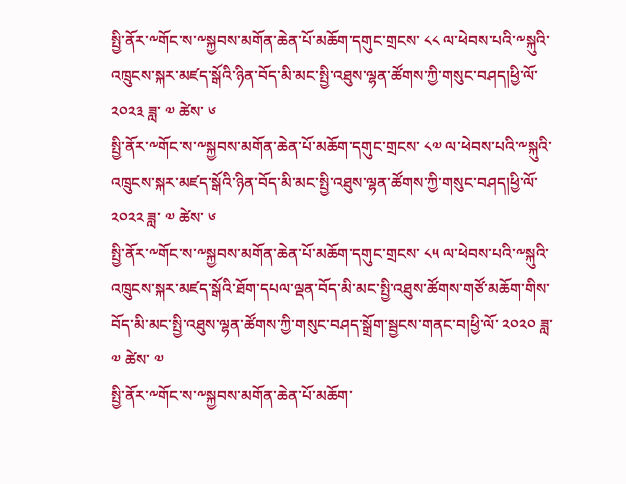སྤྱི་ནོར་༸གོང་ས་༸སྐྱབས་མགོན་ཆེན་པོ་མཆོག་དགུང་གྲངས་ ༨༨ ལ་ཕེབས་པའི་༸སྐུའི་འཁྲུངས་སྐར་མཛད་སྒོའི་ཉིན་བོད་མི་མང་སྤྱི་འཐུས་ལྷན་ཚོགས་ཀྱི་གསུང་བཤད།ཕྱི་ལོ་ ༢༠༢༣ ཟླ་ ༧ ཚེས་ ༦
སྤྱི་ནོར་༸གོང་ས་༸སྐྱབས་མགོན་ཆེན་པོ་མཆོག་དགུང་གྲངས་ ༨༧ ལ་ཕེབས་པའི་༸སྐུའི་འཁྲུངས་སྐར་མཛད་སྒོའི་ཉིན་བོད་མི་མང་སྤྱི་འཐུས་ལྷན་ཚོགས་ཀྱི་གསུང་བཤད།ཕྱི་ལོ་ ༢༠༢༢ ཟླ་ ༧ ཚེས་ ༦
སྤྱི་ནོར་༸གོང་ས་༸སྐྱབས་མགོན་ཆེན་པོ་མཆོག་དགུང་གྲངས་ ༨༥ ལ་ཕེབས་པའི་༸སྐུའི་འཁྲུངས་སྐར་མཛད་སྒོའི་ཐོག་དཔལ་ལྡན་བོད་མི་མང་སྤྱི་འཐུས་ཚོགས་གཙོ་མཆོག་གིས་བོད་མི་མང་སྤྱི་འཐུས་ལྷན་ཚོགས་ཀྱི་གསུང་བཤད་སྒྲོག་སྦྱངས་གནང་བ།ཕྱི་ལོ་ ༢༠༢༠ ཟླ་ ༧ ཚེས་ ༧
སྤྱི་ནོར་༸གོང་ས་༸སྐྱབས་མགོན་ཆེན་པོ་མཆོག་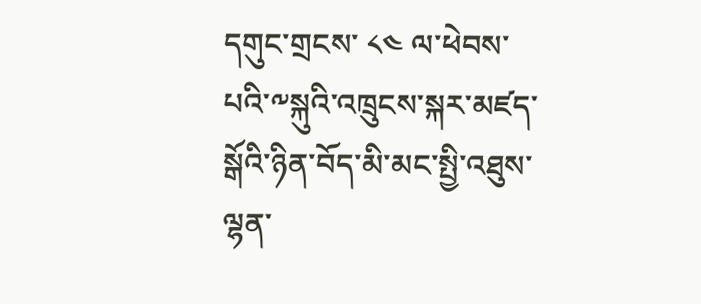དགུང་གྲངས་ ༨༤ ལ་ཕེབས་པའི་༸སྐུའི་འཁྲུངས་སྐར་མཛད་སྒོའི་ཉིན་བོད་མི་མང་སྤྱི་འཐུས་ལྷན་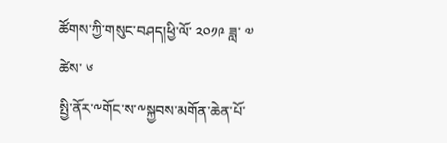ཚོགས་ཀྱི་གསུང་བཤད།ཕྱི་ལོ་ ༢༠༡༩ ཟླ་ ༧ ཚེས་ ༦
སྤྱི་ནོར་༸གོང་ས་༸སྐྱབས་མགོན་ཆེན་པོ་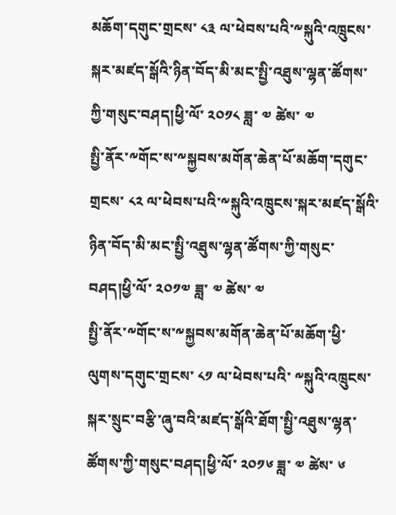མཆོག་དགུང་གྲངས་ ༨༣ ལ་ཕེབས་པའི་༸སྐུའི་འཁྲུངས་སྐར་མཛད་སྒོའི་ཉིན་བོད་མི་མང་སྤྱི་འཐུས་ལྷན་ཚོགས་ཀྱི་གསུང་བཤད།ཕྱི་ལོ་ ༢༠༡༨ ཟླ་ ༧ ཚེས་ ༧
སྤྱི་ནོར་༸གོང་ས་༸སྐྱབས་མགོན་ཆེན་པོ་མཆོག་དགུང་གྲངས་ ༨༢ ལ་ཕེབས་པའི་༸སྐུའི་འཁྲུངས་སྐར་མཛད་སྒོའི་ཉིན་བོད་མི་མང་སྤྱི་འཐུས་ལྷན་ཚོགས་ཀྱི་གསུང་བཤད།ཕྱི་ལོ་ ༢༠༡༧ ཟླ་ ༧ ཚེས་ ༧
སྤྱི་ནོར་༸གོང་ས་༸སྐྱབས་མགོན་ཆེན་པོ་མཆོག་ཕྱི་ལུགས་དགུང་གྲངས་ ༨༡ ལ་ཕེབས་པའི་ ༸སྐུའི་འཁྲུངས་སྐར་སྲུང་བརྩི་ཞུ་བའི་མཛད་སྒོའི་ཐོག་སྤྱི་འཐུས་ལྷན་ཚོགས་ཀྱི་གསུང་བཤད།ཕྱི་ལོ་ ༢༠༡༦ ཟླ་ ༧ ཚེས་ ༦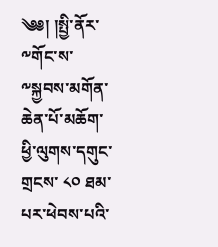༄༅། །སྤྱི་ནོར་༸གོང་ས་༸སྐྱབས་མགོན་ཆེན་པོ་མཆོག་ཕྱི་ལུགས་དགུང་གྲངས་ ༨༠ ཐམ་པར་ཕེབས་པའི་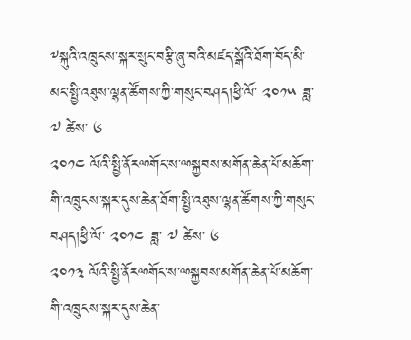༸སྐུའི་འཁྲུངས་སྐར་སྲུང་བརྩི་ཞུ་བའི་མཛད་སྒོའི་ཐོག་བོད་མི་མང་སྤྱི་འཐུས་ལྷན་ཚོགས་ཀྱི་གསུང་བཤད།ཕྱི་ལོ་ ༢༠༡༥ ཟླ་ ༧ ཚེས་ ༦
༢༠༡༤ ལོའི་སྤྱི་ནོརྋགོང་ས་ྋསྐྱབས་མགོན་ཆེན་པོ་མཆོག་གི་འཁྲུངས་སྐར་དུས་ཆེན་ཐོག་སྤྱི་འཐུས་ལྷན་ཚོགས་ཀྱི་གསུང་བཤད།ཕྱི་ལོ་ ༢༠༡༤ ཟླ་ ༧ ཚེས་ ༦
༢༠༡༣ ལོའི་སྤྱི་ནོརྋགོང་ས་ྋསྐྱབས་མགོན་ཆེན་པོ་མཆོག་གི་འཁྲུངས་སྐར་དུས་ཆེན་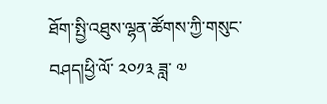ཐོག་སྤྱི་འཐུས་ལྷན་ཚོགས་ཀྱི་གསུང་བཤད།ཕྱི་ལོ་ ༢༠༡༣ ཟླ་ ༧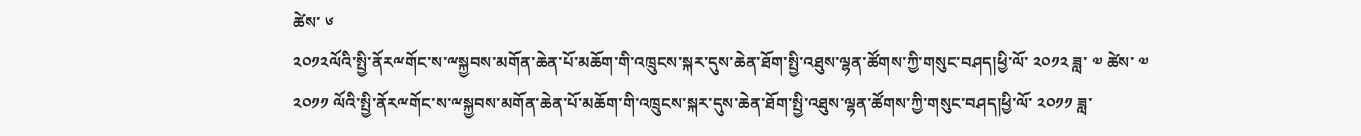ཚེས་ ༦
༢༠༡༢ལོའི་སྤྱི་ནོརྋགོང་ས་ྋསྐྱབས་མགོན་ཆེན་པོ་མཆོག་གི་འཁྲུངས་སྐར་དུས་ཆེན་ཐོག་སྤྱི་འཐུས་ལྷན་ཚོགས་ཀྱི་གསུང་བཤད།ཕྱི་ལོ་ ༢༠༡༢ ཟླ་ ༧ ཚེས་ ༧
༢༠༡༡ ལོའི་སྤྱི་ནོརྋགོང་ས་ྋསྐྱབས་མགོན་ཆེན་པོ་མཆོག་གི་འཁྲུངས་སྐར་དུས་ཆེན་ཐོག་སྤྱི་འཐུས་ལྷན་ཚོགས་ཀྱི་གསུང་བཤད།ཕྱི་ལོ་ ༢༠༡༡ ཟླ་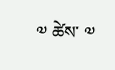༧ ཚེས་ ༧